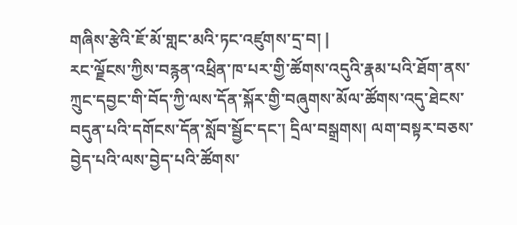གཞིས་རྩེའི་ཇོ་མོ་གླང་མའི་ཏང་འཛུགས་དྲ་བ། |
རང་ལྗོངས་ཀྱིས་བརྙན་འཕྲིན་ཁ་པར་གྱི་ཚོགས་འདུའི་རྣམ་པའི་ཐོག་ནས་ཀྲུང་དབྱང་གི་བོད་ཀྱི་ལས་དོན་སྐོར་གྱི་བཞུགས་མོལ་ཚོགས་འདུ་ཐེངས་བདུན་པའི་དགོངས་དོན་སློབ་སྦྱོང་དང་། དྲིལ་བསྒྲགས། ལག་བསྟར་བཅས་བྱེད་པའི་ལས་བྱེད་པའི་ཚོགས་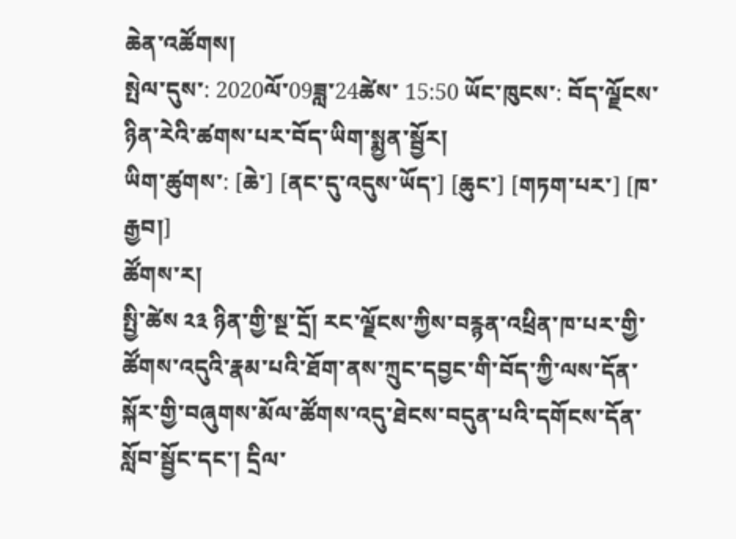ཆེན་འཚོགས།
སྤེལ་དུས་: 2020ལོ་09ཟླ་24ཚེས་ 15:50 ཡོང་ཁུངས་: བོད་ལྗོངས་ཉིན་རེའི་ཚགས་པར་བོད་ཡིག་སྨྱན་སྦྱོར།
ཡིག་ཚུགས་: [ཆེ་] [ནང་དུ་འདུས་ཡོད་] [ཆུང་] [གཏག་པར་] [ཁ་རྒྱབ།]
ཚོགས་ར།
སྤྱི་ཚེས ༢༣ ཉིན་གྱི་སྔ་དྲོ། རང་ལྗོངས་ཀྱིས་བརྙན་འཕྲིན་ཁ་པར་གྱི་ཚོགས་འདུའི་རྣམ་པའི་ཐོག་ནས་ཀྲུང་དབྱང་གི་བོད་ཀྱི་ལས་དོན་སྐོར་གྱི་བཞུགས་མོལ་ཚོགས་འདུ་ཐེངས་བདུན་པའི་དགོངས་དོན་སློབ་སྦྱོང་དང་། དྲིལ་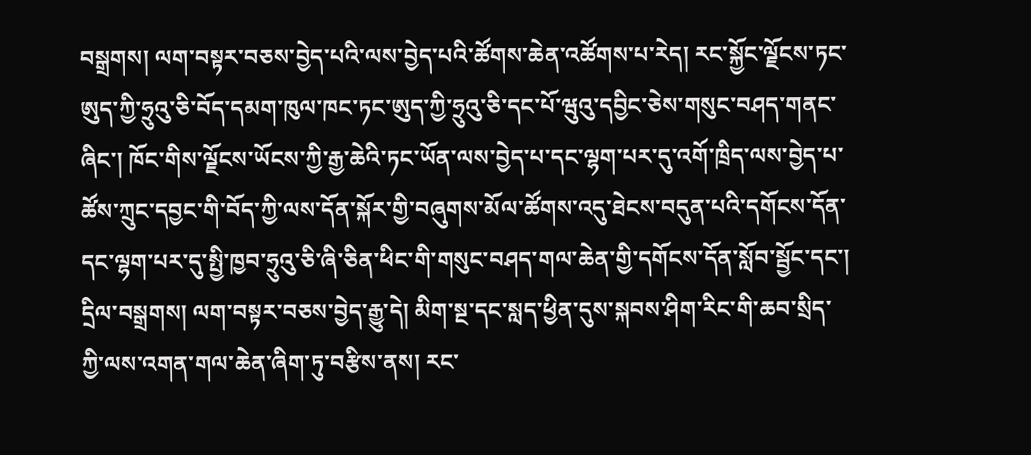བསྒྲགས། ལག་བསྟར་བཅས་བྱེད་པའི་ལས་བྱེད་པའི་ཚོགས་ཆེན་འཚོགས་པ་རེད། རང་སྐྱོང་ལྗོངས་ཏང་ཨུད་ཀྱི་ཧྲུའུ་ཅི་བོད་དམག་ཁུལ་ཁང་ཏང་ཨུད་ཀྱི་ཧྲུའུ་ཅི་དང་པོ་ཝུའུ་དབྱིང་ཅེས་གསུང་བཤད་གནང་ཞིང་། ཁོང་གིས་ལྗོངས་ཡོངས་ཀྱི་རྒྱ་ཆེའི་ཏང་ཡོན་ལས་བྱེད་པ་དང་ལྷག་པར་དུ་འགོ་ཁྲིད་ལས་བྱེད་པ་ཚོས་ཀྲུང་དབྱང་གི་བོད་ཀྱི་ལས་དོན་སྐོར་གྱི་བཞུགས་མོལ་ཚོགས་འདུ་ཐེངས་བདུན་པའི་དགོངས་དོན་དང་ལྷག་པར་དུ་སྤྱི་ཁྱབ་ཧྲུའུ་ཅི་ཞི་ཅིན་ཕིང་གི་གསུང་བཤད་གལ་ཆེན་གྱི་དགོངས་དོན་སློབ་སྦྱོང་དང་། དྲིལ་བསྒྲགས། ལག་བསྟར་བཅས་བྱེད་རྒྱུ་དེ། མིག་སྔ་དང་སླད་ཕྱིན་དུས་སྐབས་ཤིག་རིང་གི་ཆབ་སྲིད་ཀྱི་ལས་འགན་གལ་ཆེན་ཞིག་ཏུ་བརྩིས་ནས། རང་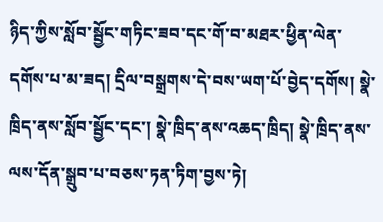ཉིད་ཀྱིས་སློབ་སྦྱོང་གཏིང་ཟབ་དང་གོ་བ་མཐར་ཕྱིན་ལེན་དགོས་པ་མ་ཟད། དྲིལ་བསྒྲགས་དེ་བས་ཡག་པོ་བྱེད་དགོས། སྣེ་ཁྲིད་ནས་སློབ་སྦྱོང་དང་། སྣེ་ཁྲིད་ནས་འཆད་ཁྲིད། སྣེ་ཁྲིད་ནས་ལས་དོན་སྒྲུབ་པ་བཅས་ཏན་ཏིག་བྱས་ཏེ།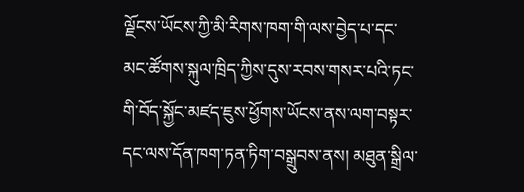ལྗོངས་ཡོངས་ཀྱི་མི་རིགས་ཁག་གི་ལས་བྱེད་པ་དང་མང་ཚོགས་སྐུལ་ཁྲིད་ཀྱིས་དུས་རབས་གསར་པའི་ཏང་གི་བོད་སྐྱོང་མཛད་ཇུས་ཕྱོགས་ཡོངས་ནས་ལག་བསྟར་དང་ལས་དོན་ཁག་ཏན་ཏིག་བསྒྲུབས་ནས། མཐུན་སྒྲིལ་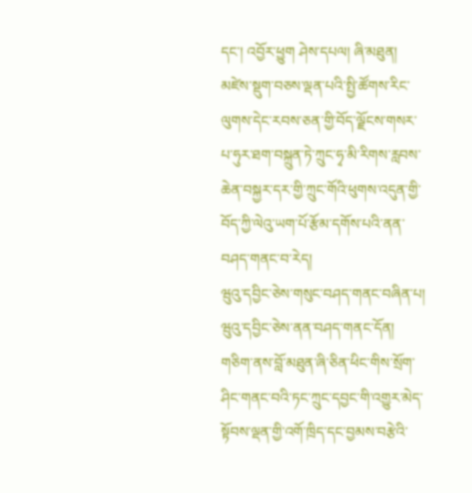དང་། འབྱོར་ཕྱུག ཤེས་དཔལ། ཞི་མཐུན། མཛེས་སྡུག་བཅས་ལྡན་པའི་སྤྱི་ཚོགས་རིང་ལུགས་དེང་རབས་ཅན་གྱི་བོད་ལྗོངས་གསར་པ་ཧུར་ཐག་བསྐྲུན་ཏེ་ཀྲུང་ཧྭ་མི་རིགས་རླབས་ཆེན་བསྐྱར་དར་གྱི་ཀྲུང་གོའི་ཕུགས་འདུན་གྱི་བོད་ཀྱི་ལེའུ་ཡག་པོ་རྩོམ་དགོས་པའི་ནན་བཤད་གནང་བ་རེད།
ཝུའུ་དབྱིང་ཅེས་གསུང་བཤད་གནང་བཞིན་པ།
ཝུའུ་དབྱིང་ཅེས་ནན་བཤད་གནང་དོན།
གཅིག་ནས་བློ་མཐུན་ཞི་ཅིན་ཕིང་གིས་སྲོག་ཤིང་གནང་བའི་ཏང་ཀྲུང་དབྱང་གི་འགྱུར་མེད་སྟོབས་ལྡན་གྱི་འགོ་ཁྲིད་དང་བྱམས་བརྩེའི་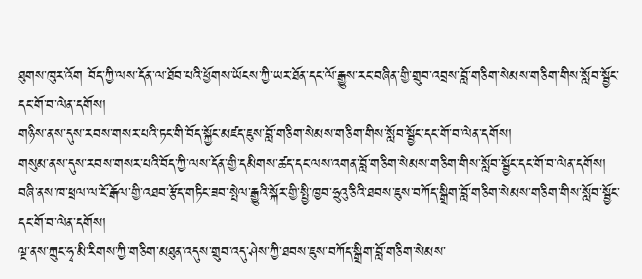ཐུགས་ཁུར་འོག བོད་ཀྱི་ལས་དོན་ལ་ཐོབ་པའི་ཕྱོགས་ཡོངས་ཀྱི་ཡར་ཐོན་དང་ལོ་རྒྱུས་རང་བཞིན་གྱི་གྲུབ་འབྲས་བློ་གཅིག་སེམས་གཅིག་གིས་སློབ་སྦྱོང་དང་གོ་བ་ལེན་དགོས།
གཉིས་ནས་དུས་རབས་གསར་པའི་ཏང་གི་བོད་སྐྱོང་མཛད་ཇུས་བློ་གཅིག་སེམས་གཅིག་གིས་སློབ་སྦྱོང་དང་གོ་བ་ལེན་དགོས།
གསུམ་ནས་དུས་རབས་གསར་པའི་བོད་ཀྱི་ལས་དོན་གྱི་དམིགས་ཚད་དང་ལས་འགན་བློ་གཅིག་སེམས་གཅིག་གིས་སློབ་སྦྱོང་དང་གོ་བ་ལེན་དགོས།
བཞི་ནས་ཁ་ཕྲལ་ལ་ངོ་རྒོལ་གྱི་འཐབ་རྩོད་གཏིང་ཟབ་སྤེལ་རྒྱུའི་སྐོར་གྱི་སྤྱི་ཁྱབ་ཧྲུའུ་ཅིའི་ཐབས་ཇུས་བཀོད་སྒྲིག་བློ་གཅིག་སེམས་གཅིག་གིས་སློབ་སྦྱོང་དང་གོ་བ་ལེན་དགོས།
ལྔ་ནས་ཀྲུང་ཧྭ་མི་རིགས་ཀྱི་གཅིག་མཐུན་འདུས་གྲུབ་འདུ་ཤེས་ཀྱི་ཐབས་ཇུས་བཀོད་སྒྲིག་བློ་གཅིག་སེམས་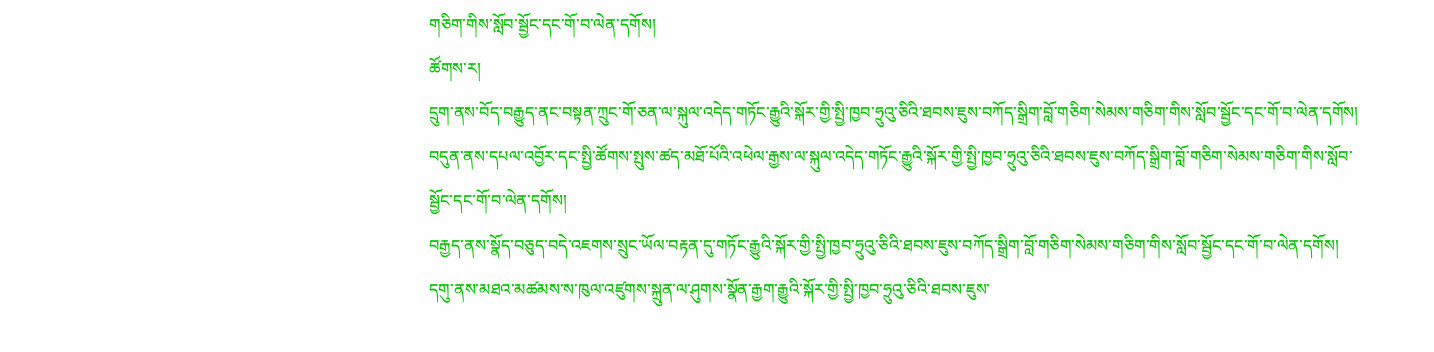གཅིག་གིས་སློབ་སྦྱོང་དང་གོ་བ་ལེན་དགོས།
ཚོགས་ར།
དྲུག་ནས་བོད་བརྒྱུད་ནང་བསྟན་ཀྲུང་གོ་ཅན་ལ་སྐུལ་འདེད་གཏོང་རྒྱུའི་སྐོར་གྱི་སྤྱི་ཁྱབ་ཧྲུའུ་ཅིའི་ཐབས་ཇུས་བཀོད་སྒྲིག་བློ་གཅིག་སེམས་གཅིག་གིས་སློབ་སྦྱོང་དང་གོ་བ་ལེན་དགོས།
བདུན་ནས་དཔལ་འབྱོར་དང་སྤྱི་ཚོགས་སྤུས་ཚད་མཐོ་པོའི་འཕེལ་རྒྱས་ལ་སྐུལ་འདེད་གཏོང་རྒྱུའི་སྐོར་གྱི་སྤྱི་ཁྱབ་ཧྲུའུ་ཅིའི་ཐབས་ཇུས་བཀོད་སྒྲིག་བློ་གཅིག་སེམས་གཅིག་གིས་སློབ་སྦྱོང་དང་གོ་བ་ལེན་དགོས།
བརྒྱད་ནས་སྣོད་བཅུད་བདེ་འཇགས་སྲུང་ཡོལ་བརྟན་དུ་གཏོང་རྒྱུའི་སྐོར་གྱི་སྤྱི་ཁྱབ་ཧྲུའུ་ཅིའི་ཐབས་ཇུས་བཀོད་སྒྲིག་བློ་གཅིག་སེམས་གཅིག་གིས་སློབ་སྦྱོང་དང་གོ་བ་ལེན་དགོས།
དགུ་ནས་མཐའ་མཚམས་ས་ཁུལ་འཛུགས་སྐྲུན་ལ་ཤུགས་སྣོན་རྒྱག་རྒྱུའི་སྐོར་གྱི་སྤྱི་ཁྱབ་ཧྲུའུ་ཅིའི་ཐབས་ཇུས་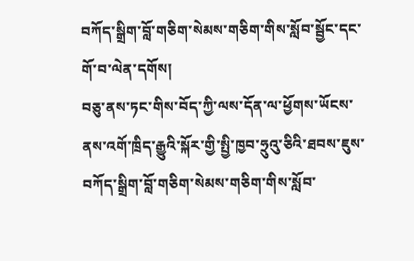བཀོད་སྒྲིག་བློ་གཅིག་སེམས་གཅིག་གིས་སློབ་སྦྱོང་དང་གོ་བ་ལེན་དགོས།
བཅུ་ནས་ཏང་གིས་བོད་ཀྱི་ལས་དོན་ལ་ཕྱོགས་ཡོངས་ནས་འགོ་ཁྲིད་རྒྱུའི་སྐོར་གྱི་སྤྱི་ཁྱབ་ཧྲུའུ་ཅིའི་ཐབས་ཇུས་བཀོད་སྒྲིག་བློ་གཅིག་སེམས་གཅིག་གིས་སློབ་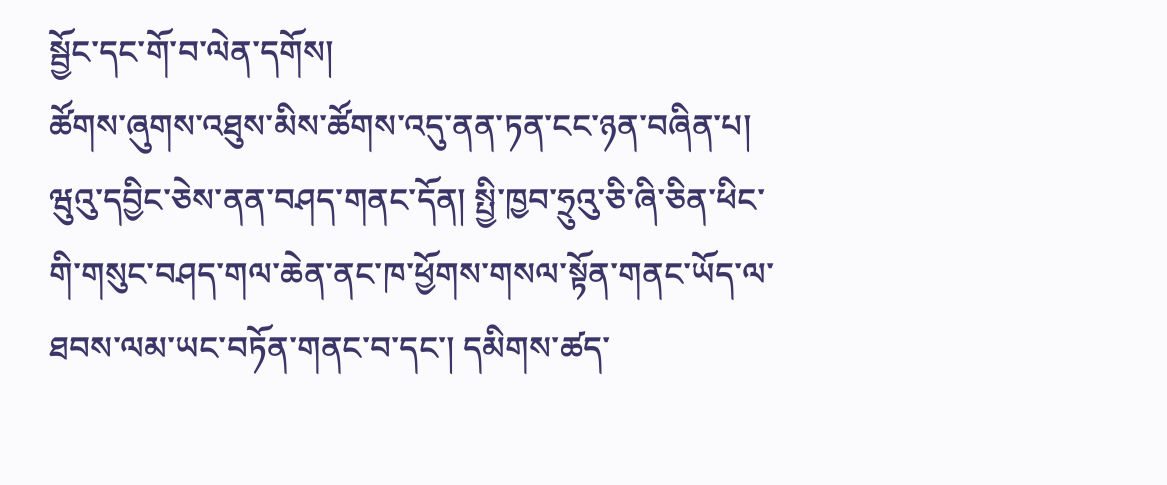སྦྱོང་དང་གོ་བ་ལེན་དགོས།
ཚོགས་ཞུགས་འཐུས་མིས་ཚོགས་འདུ་ནན་ཏན་ངང་ཉན་བཞིན་པ།
ཝུའུ་དབྱིང་ཅེས་ནན་བཤད་གནང་དོན། སྤྱི་ཁྱབ་ཧྲུའུ་ཅི་ཞི་ཅིན་ཕིང་གི་གསུང་བཤད་གལ་ཆེན་ནང་ཁ་ཕྱོགས་གསལ་སྟོན་གནང་ཡོད་ལ་ཐབས་ལམ་ཡང་བཏོན་གནང་བ་དང་། དམིགས་ཚད་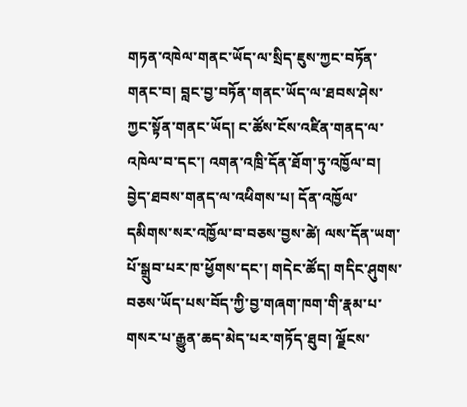གཏན་འཁེལ་གནང་ཡོད་ལ་སྲིད་ཇུས་ཀྱང་བཏོན་གནང་བ། བླང་བྱ་བཏོན་གནང་ཡོད་ལ་ཐབས་ཤེས་ཀྱང་སྟོན་གནང་ཡོད། ང་ཚོས་ངོས་འཛིན་གནད་ལ་འཁེལ་བ་དང་། འགན་འཁྲི་དོན་ཐོག་ཏུ་འཁྱོལ་བ། བྱེད་ཐབས་གནད་ལ་འཕིགས་པ། དོན་འཁྱོལ་དམིགས་སར་འཁྱོལ་བ་བཅས་བྱས་ཚེ། ལས་དོན་ཡག་པོ་སྒྲུབ་པར་ཁ་ཕྱོགས་དང་། གདེང་ཚོད། གདིང་ཤུགས་བཅས་ཡོད་པས་བོད་ཀྱི་བྱ་གཞག་ཁག་གི་རྣམ་པ་གསར་པ་རྒྱུན་ཆད་མེད་པར་གཏོད་ཐུབ། ལྗོངས་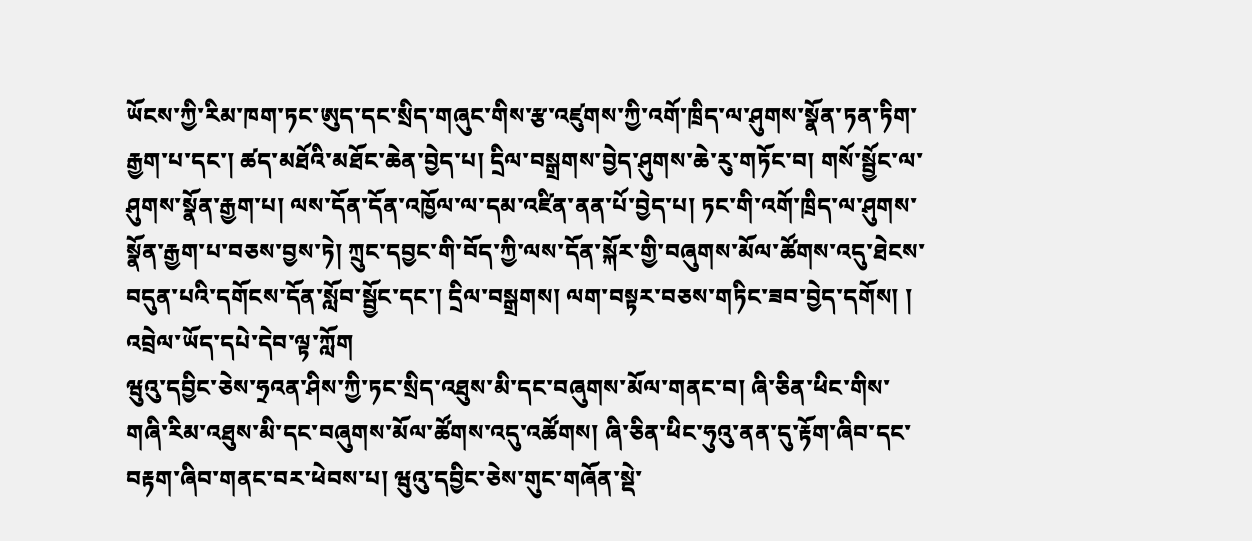ཡོངས་ཀྱི་རིམ་ཁག་ཏང་ཨུད་དང་སྲིད་གཞུང་གིས་རྩ་འཛུགས་ཀྱི་འགོ་ཁྲིད་ལ་ཤུགས་སྣོན་ཏན་ཏིག་རྒྱག་པ་དང་། ཚད་མཐོའི་མཐོང་ཆེན་བྱེད་པ། དྲིལ་བསྒྲགས་བྱེད་ཤུགས་ཆེ་རུ་གཏོང་བ། གསོ་སྦྱོང་ལ་ཤུགས་སྣོན་རྒྱག་པ། ལས་དོན་དོན་འཁྱོལ་ལ་དམ་འཛིན་ནན་པོ་བྱེད་པ། ཏང་གི་འགོ་ཁྲིད་ལ་ཤུགས་སྣོན་རྒྱག་པ་བཅས་བྱས་ཏེ། ཀྲུང་དབྱང་གི་བོད་ཀྱི་ལས་དོན་སྐོར་གྱི་བཞུགས་མོལ་ཚོགས་འདུ་ཐེངས་བདུན་པའི་དགོངས་དོན་སློབ་སྦྱོང་དང་། དྲིལ་བསྒྲགས། ལག་བསྟར་བཅས་གཏིང་ཟབ་བྱེད་དགོས། །
འབྲེལ་ཡོད་དཔེ་དེབ་ལྟ་ཀློག
ཝུའུ་དབྱིང་ཅེས་ཧྲའན་ཤིས་ཀྱི་ཏང་སྲིད་འཐུས་མི་དང་བཞུགས་མོལ་གནང་བ། ཞི་ཅིན་ཕིང་གིས་གཞི་རིམ་འཐུས་མི་དང་བཞུགས་མོལ་ཚོགས་འདུ་འཚོགས། ཞི་ཅིན་ཕིང་ཧུའུ་ནན་དུ་རྟོག་ཞིབ་དང་བརྟག་ཞིབ་གནང་བར་ཕེབས་པ། ཝུའུ་དབྱིང་ཅེས་གུང་གཞོན་སྡེ་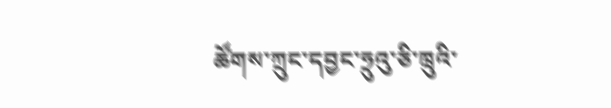ཚོགས་ཀྲུང་དབྱང་ཧྲུའུ་ཅི་ཁྲུའི་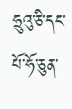ཧྲུའུ་ཅི་དང་པོ་ཧོ་ཅུན་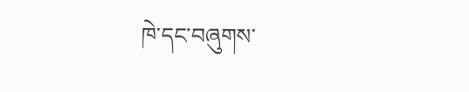ཁེ་དང་བཞུགས་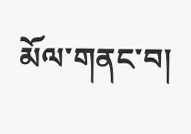མོལ་གནང་བ།